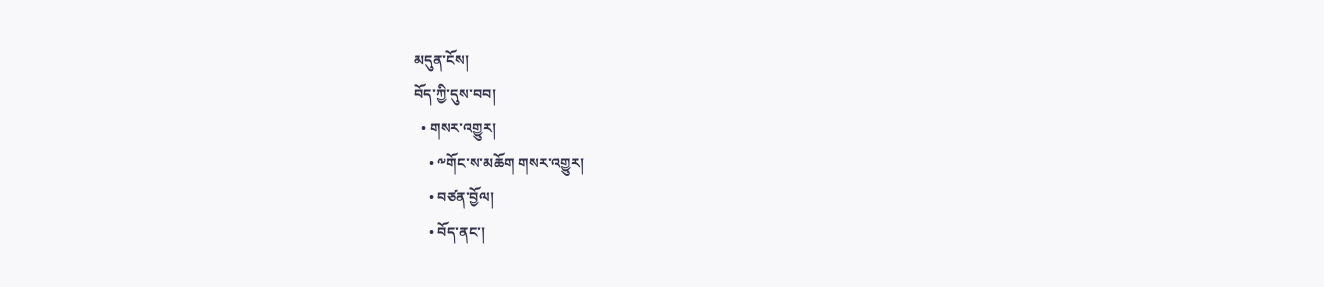མདུན་ངོས།
བོད་ཀྱི་དུས་བབ།
  • གསར་འགྱུར།
    • ༸གོང་ས་མཆོག གསར་འགྱུར།
    • བཙན་བྱོལ།
    • བོད་ནང་།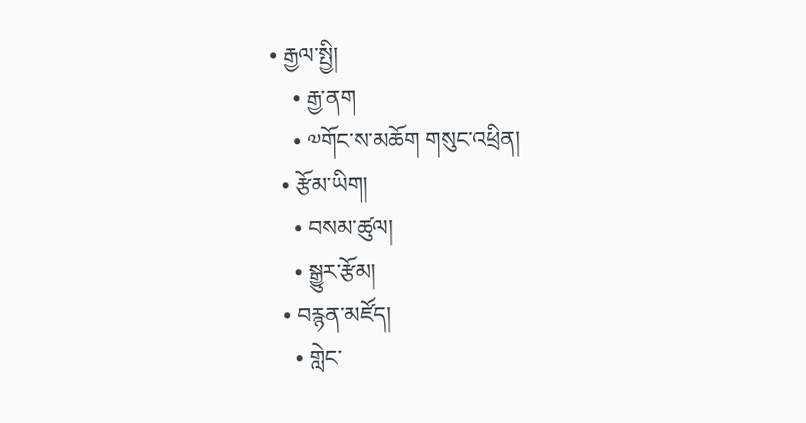• རྒྱལ་སྤྱི།
    • རྒྱ་ནག
    • ༧གོང་ས་མཆོག གསུང་འཕྲིན།
  • རྩོམ་ཡིག།
    • བསམ་ཚུལ།
    • སྒྱུར་རྩོམ།
  • བརྙན་མཛོད།
    • གླེང་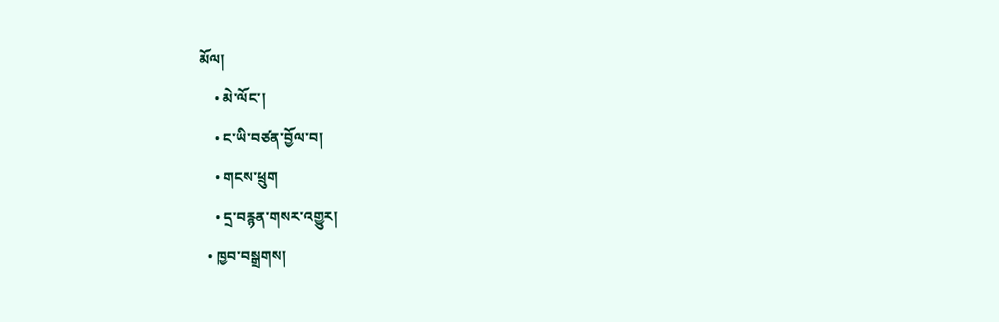མོལ།
    • མེ་ལོང་།
    • ང་ཡི་བཙན་བྱོལ་བ།
    • གངས་ཕྲུག
    • དྲ་བརྙན་གསར་འགྱུར།
  • ཁྱབ་བསྒྲགས།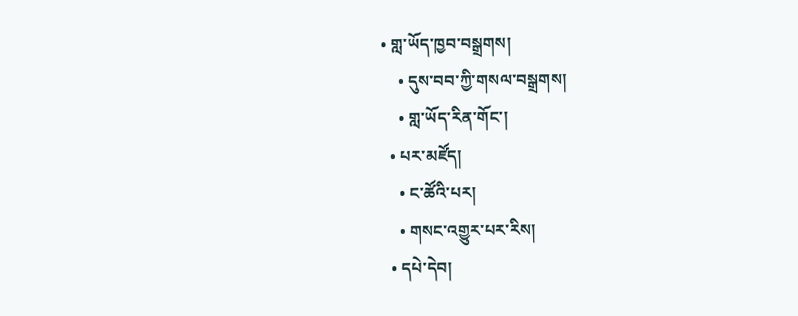• གླ་ཡོད་ཁྱབ་བསྒྲགས།
    • དུས་བབ་ཀྱི་གསལ་བསྒྲགས།
    • གླ་ཡོད་རིན་གོང་།
  • པར་མཛོད།
    • ང་ཚོའི་པར།
    • གསང་འགྱུར་པར་རིས།
  • དཔེ་དེབ།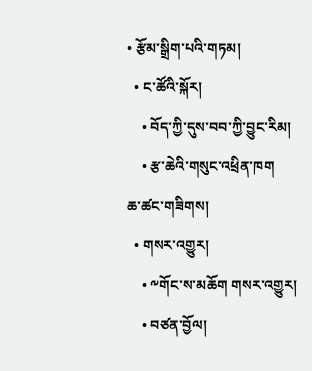• རྩོམ་སྒྲིག་པའི་གཏམ།
  • ང་ཚོའི་སྐོར།
    • བོད་ཀྱི་དུས་བབ་ཀྱི་བྱུང་རིམ།
    • རྩ་ཆེའི་གསུང་འཕྲིན་ཁག
ཆ་ཚང་གཟིགས།
  • གསར་འགྱུར།
    • ༸གོང་ས་མཆོག གསར་འགྱུར།
    • བཙན་བྱོལ།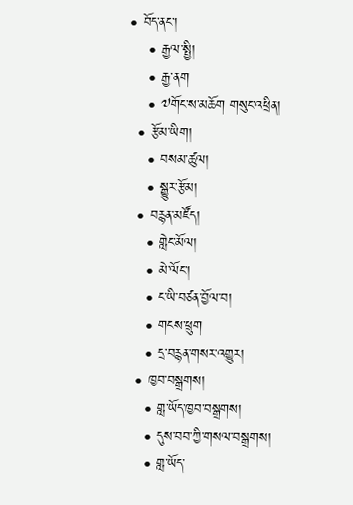• བོད་ནང་།
    • རྒྱལ་སྤྱི།
    • རྒྱ་ནག
    • ༧གོང་ས་མཆོག གསུང་འཕྲིན།
  • རྩོམ་ཡིག།
    • བསམ་ཚུལ།
    • སྒྱུར་རྩོམ།
  • བརྙན་མཛོད།
    • གླེང་མོལ།
    • མེ་ལོང་།
    • ང་ཡི་བཙན་བྱོལ་བ།
    • གངས་ཕྲུག
    • དྲ་བརྙན་གསར་འགྱུར།
  • ཁྱབ་བསྒྲགས།
    • གླ་ཡོད་ཁྱབ་བསྒྲགས།
    • དུས་བབ་ཀྱི་གསལ་བསྒྲགས།
    • གླ་ཡོད་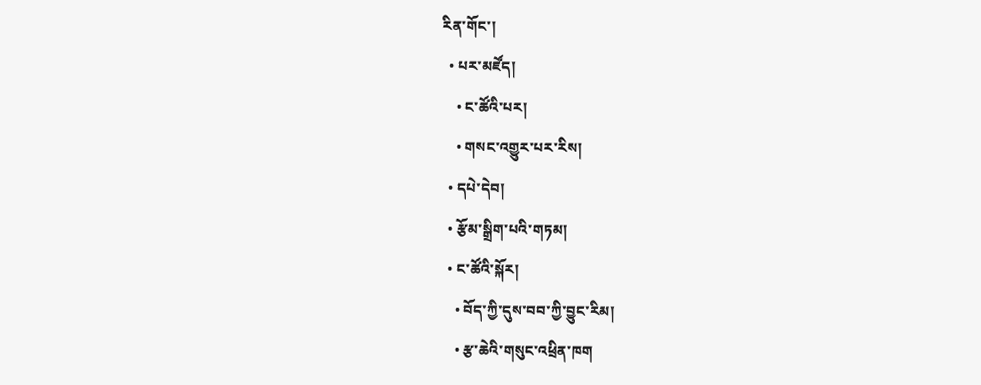རིན་གོང་།
  • པར་མཛོད།
    • ང་ཚོའི་པར།
    • གསང་འགྱུར་པར་རིས།
  • དཔེ་དེབ།
  • རྩོམ་སྒྲིག་པའི་གཏམ།
  • ང་ཚོའི་སྐོར།
    • བོད་ཀྱི་དུས་བབ་ཀྱི་བྱུང་རིམ།
    • རྩ་ཆེའི་གསུང་འཕྲིན་ཁག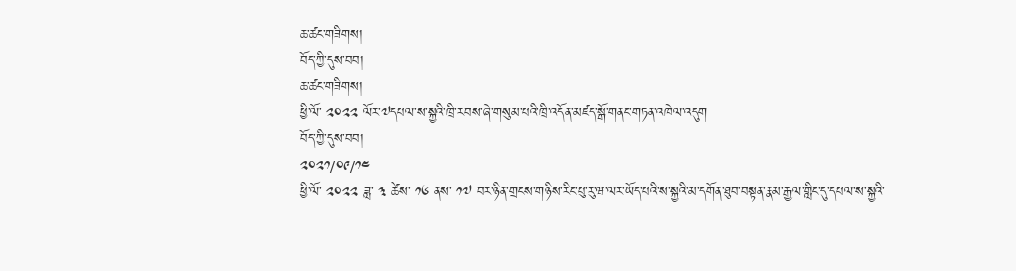ཆ་ཚང་གཟིགས།
བོད་ཀྱི་དུས་བབ།
ཆ་ཚང་གཟིགས།
ཕྱི་ལོ་ ༢༠༢༢ ལོར་༧དཔལ་ས་སྐྱའི་ཁྲི་རབས་ཞེ་གསུམ་པའི་ཁྲི་འདོན་མཛད་སྒོ་གནང་གཏན་འཁེལ་འདུག
བོད་ཀྱི་དུས་བབ།
༢༠༢༡/༠༩/༡༤
ཕྱི་ལོ་ ༢༠༢༢ ཟླ་ ༣ ཚེས་ ༡༦ ནས་ ༡༧ བར་ཉིན་གྲངས་གཉིས་རིང་པུ་རུ་ཝ་ལར་ཡོད་པའི་ས་སྐྱའི་མ་དགོན་ཐུབ་བསྟན་རྣམ་རྒྱལ་གླིང་དུ་དཔལ་ས་སྐྱའི་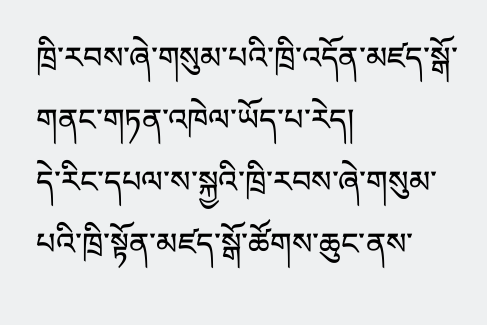ཁྲི་རབས་ཞེ་གསུམ་པའི་ཁྲི་འདོན་མཛད་སྒོ་གནང་གཏན་འཁེལ་ཡོད་པ་རེད།
དེ་རིང་དཔལ་ས་སྐྱའི་ཁྲི་རབས་ཞེ་གསུམ་པའི་ཁྲི་སྟོན་མཛད་སྒོ་ཚོགས་ཆུང་ནས་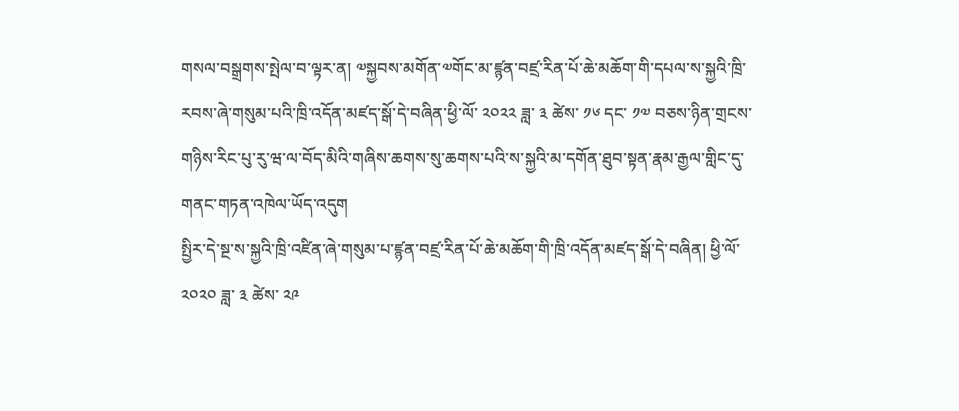གསལ་བསྒྲགས་སྤེལ་བ་ལྟར་ན། ༧སྐྱབས་མགོན་༧གོང་མ་ཛྙན་བཛྲ་རིན་པོ་ཆེ་མཆོག་གི་དཔལ་ས་སྐྱའི་ཁྲི་རབས་ཞེ་གསུམ་པའི་ཁྲི་འདོན་མཛད་སྒོ་དེ་བཞིན་ཕྱི་ལོ་ ༢༠༢༢ ཟླ་ ༣ ཚེས་ ༡༦ དང་ ༡༧ བཅས་ཉིན་གྲངས་གཉིས་རིང་པུ་རུ་ཝ་ལ་བོད་མིའི་གཞིས་ཆགས་སུ་ཆགས་པའི་ས་སྐྱའི་མ་དགོན་ཐུབ་སྟན་རྣམ་རྒྱལ་གླིང་དུ་གནང་གཏན་འཁེལ་ཡོད་འདུག
སྤྱིར་དེ་སྔ་ས་སྐྱའི་ཁྲི་འཛིན་ཞེ་གསུམ་པ་ཛྙན་བཛྲ་རིན་པོ་ཆེ་མཆོག་གི་ཁྲི་འདོན་མཛད་སྒོ་དེ་བཞིན། ཕྱི་ལོ་ ༢༠༢༠ ཟླ་ ༣ ཚེས་ ༢༩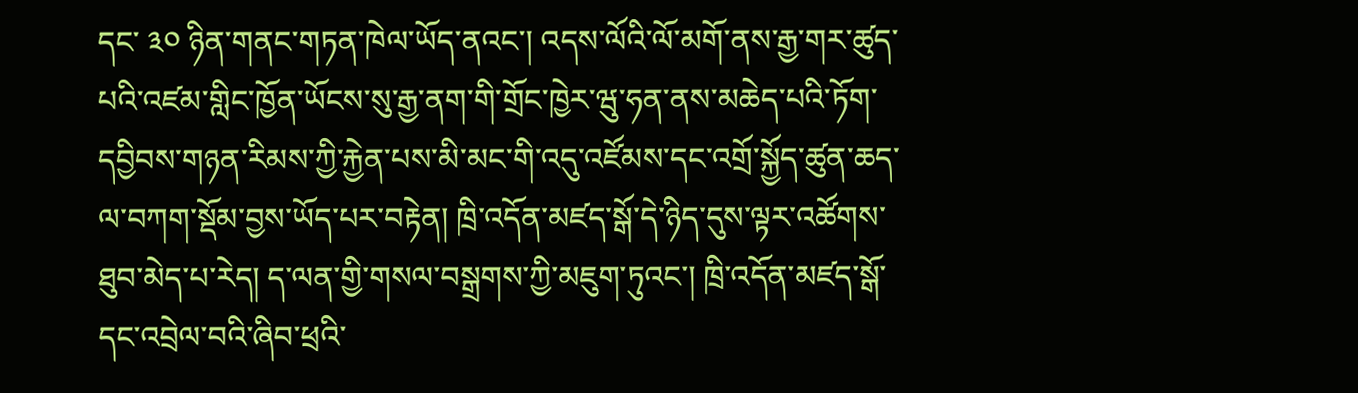དང་ ༣༠ ཉིན་གནང་གཏན་ཁེལ་ཡོད་ནའང་། འདས་ལོའི་ལོ་མགོ་ནས་རྒྱ་གར་ཚུད་པའི་འཛམ་གླིང་ཁྱོན་ཡོངས་སུ་རྒྱ་ནག་གི་གྲོང་ཁྱེར་ཝུ་ཧན་ནས་མཆེད་པའི་ཏོག་དབྱིབས་གཉན་རིམས་ཀྱི་རྐྱེན་པས་མི་མང་གི་འདུ་འཛོམས་དང་འགྲོ་སྐྱོད་ཚུན་ཆད་ལ་བཀག་སྡོམ་བྱས་ཡོད་པར་བརྟེན། ཁྲི་འདོན་མཛད་སྒོ་དེ་ཉིད་དུས་ལྟར་འཚོགས་ཐུབ་མེད་པ་རེད། ད་ལན་གྱི་གསལ་བསྒྲགས་ཀྱི་མཇུག་ཏུའང་། ཁྲི་འདོན་མཛད་སྒོ་དང་འབྲེལ་བའི་ཞིབ་ཕྲའི་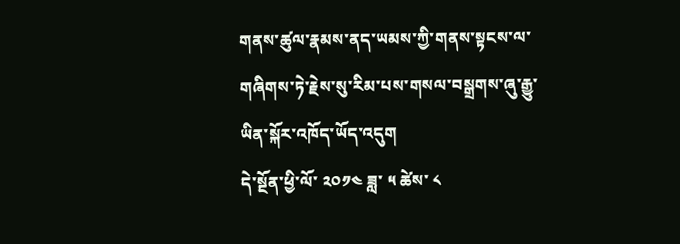གནས་ཚུལ་རྣམས་ནད་ཡམས་ཀྱི་གནས་སྟངས་ལ་གཞིགས་ཏེ་རྗེས་སུ་རིམ་པས་གསལ་བསྒྲགས་ཞུ་རྒྱུ་ཡིན་སྐོར་འཁོད་ཡོད་འདུག
དེ་སྔོན་ཕྱི་ལོ་ ༢༠༡༤ ཟླ་ ༥ ཚེས་ ༨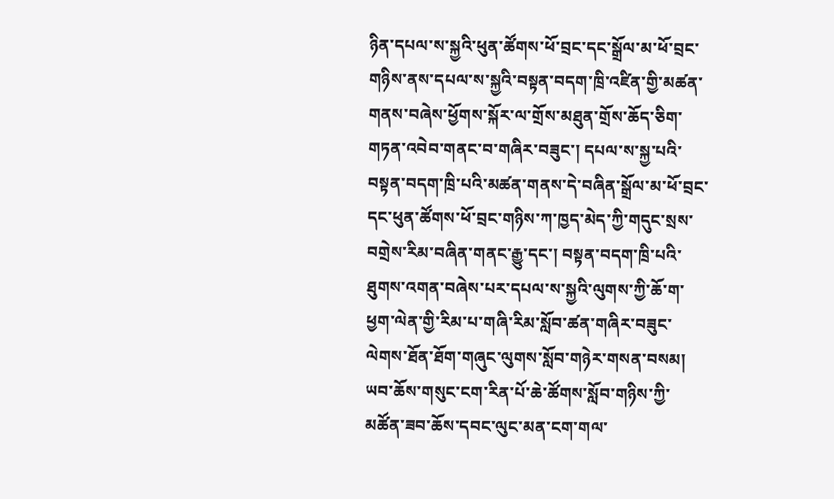ཉིན་དཔལ་ས་སྐྱའི་ཕུན་ཚོགས་ཕོ་བྲང་དང་སྒྲོལ་མ་ཕོ་བྲང་གཉིས་ནས་དཔལ་ས་སྐྱའི་བསྟན་བདག་ཁྲི་འཛིན་གྱི་མཚན་གནས་བཞེས་ཕྱོགས་སྐོར་ལ་གྲོས་མཐུན་གྲོས་ཆོད་ཅིག་གཏན་འབེབ་གནང་བ་གཞིར་བཟུང་། དཔལ་ས་སྐྱ་པའི་བསྟན་བདག་ཁྲི་པའི་མཚན་གནས་དེ་བཞིན་སྒྲོལ་མ་ཕོ་བྲང་དང་ཕུན་ཚོགས་ཕོ་བྲང་གཉིས་ཀ་ཁྱད་མེད་ཀྱི་གདུང་སྲས་བགྲེས་རིམ་བཞིན་གནང་རྒྱུ་དང་། བསྟན་བདག་ཁྲི་པའི་ཐུགས་འགན་བཞེས་པར་དཔལ་ས་སྐྱའི་ལུགས་ཀྱི་ཆོ་ག་ཕྱག་ལེན་གྱི་རིམ་པ་གཞི་རིམ་སློབ་ཚན་གཞིར་བཟུང་ལེགས་ཐོན་ཐོག་གཞུང་ལུགས་སློབ་གཉེར་གསན་བསམ། ཡབ་ཆོས་གསུང་ངག་རིན་པོ་ཆེ་ཚོགས་སློབ་གཉིས་ཀྱི་མཚོན་ཟབ་ཆོས་དབང་ལུང་མན་ངག་གལ་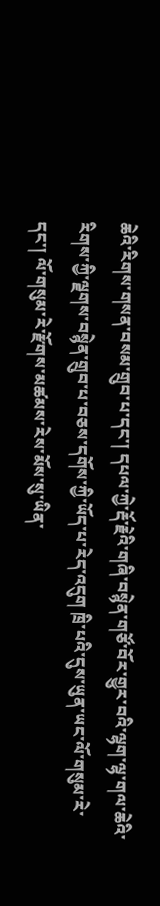ཆེའི་རིགས་གསན་བསམ་གྲུབ་པ་དང་། དཔལ་ཀྱེ་རྡོ་རྗེའི་གཞི་བསྙེན་གཙོ་བོར་གྱུར་བའི་ལྷག་ལྷ་གལ་ཆེའི་རིགས་ཀྱི་ལྗགས་བསྙེན་གྲུབ་པ་བཅས་དགོས་ཀྱི་ཡོད་པ་རེད་འདུག ཁྲི་པའི་དུས་ཡུན་ཡང་ལོ་གསུམ་རེ་དང་། ལོ་གསུམ་རེ་རྫོགས་མཚམས་རེས་མོས་སུ་ཡིན་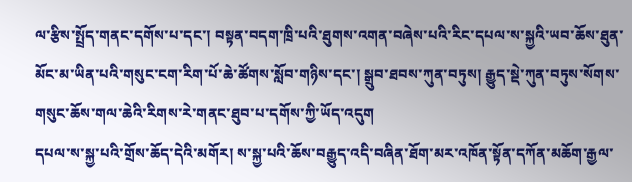ལ་རྩིས་སྤྲོད་གནང་དགོས་པ་དང་། བསྟན་བདག་ཁྲི་པའི་ཐུགས་འགན་བཞེས་པའི་རིང་དཔལ་ས་སྐྱའི་ཡབ་ཆོས་ཐུན་མོང་མ་ཡིན་པའི་གསུང་ངག་རིག་པོ་ཆེ་ཚོགས་སློབ་གཉིས་དང་། སྒྲུབ་ཐབས་ཀུན་བཏུས། རྒྱུད་སྡེ་ཀུན་བཏུས་སོགས་གསུང་ཆོས་གལ་ཆེའི་རིགས་རེ་གནང་ཐུབ་པ་དགོས་ཀྱི་ཡོད་འདུག
དཔལ་ས་སྐྱ་པའི་གྲོས་ཆོད་དེའི་མགོར། ས་སྐྱ་པའི་ཆོས་བརྒྱུད་འདི་བཞིན་ཐོག་མར་འཁོན་སྟོན་དཀོན་མཆོག་རྒྱལ་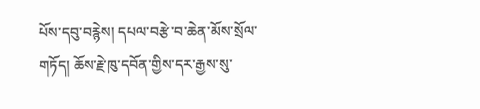པོས་དབུ་བརྙེས། དཔལ་བརྩེ་བ་ཆེན་མོས་སྲོལ་གཏོད། ཆོས་རྗེ་ཁུ་དབོན་གྱིས་དར་རྒྱས་སུ་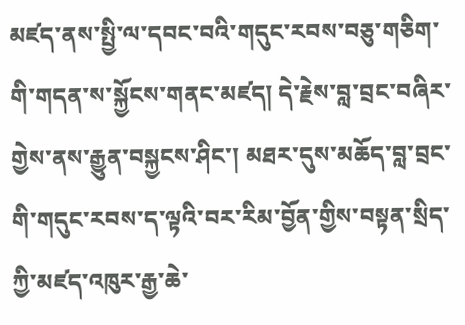མཛད་ནས་སྤྱི་ལ་དབང་བའི་གདུང་རབས་བཅུ་གཅིག་གི་གདན་ས་སྐྱོངས་གནང་མཛད། དེ་རྗེས་བླ་བྲང་བཞིར་གྱེས་ནས་རྒྱུན་བསྐྱངས་ཤིང་། མཐར་དུས་མཆོད་བླ་བྲང་གི་གདུང་རབས་ད་ལྟའི་བར་རིམ་བྱོན་གྱིས་བསྟན་སྲིད་ཀྱི་མཛད་འཁུར་རྒྱ་ཆེ་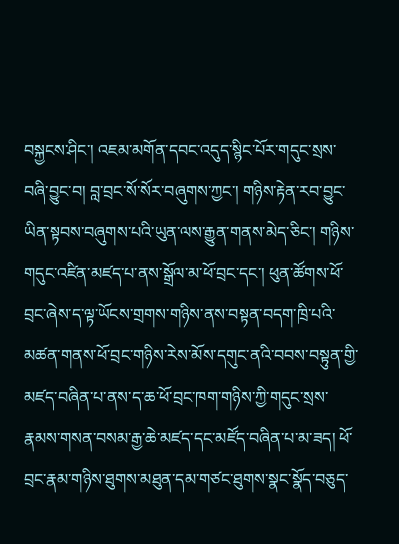བསྐྱངས་ཤིང་། འཇམ་མགོན་དབང་འདུད་སྙིང་པོར་གདུང་སྲས་བཞི་བྱུང་བ། བླ་བྲང་སོ་སོར་བཞུགས་ཀྱང་། གཉིས་རྟེན་རབ་བྱུང་ཡིན་སྟབས་བཞུགས་པའི་ཡུན་ལས་རྒྱུན་གནས་མེད་ཅིང་། གཉིས་གདུང་འཛིན་མཛད་པ་ནས་སྒྲོལ་མ་ཕོ་བྲང་དང་། ཕུན་ཚོགས་ཕོ་བྲང་ཞེས་ད་ལྟ་ཡོངས་གྲགས་གཉིས་ནས་བསྟན་བདག་ཁྲི་པའི་མཚན་གནས་ཕོ་བྲང་གཉིས་རེས་མོས་དགུང་ནའི་བབས་བསྟུན་གྱི་མཛད་བཞིན་པ་ནས་ད་ཆ་ཕོ་བྲང་ཁག་གཉིས་ཀྱི་གདུང་སྲས་རྣམས་གསན་བསམ་རྒྱ་ཆེ་མཛད་དང་མཛོད་བཞིན་པ་མ་ཟད། ཕོ་བྲང་རྣམ་གཉིས་ཐུགས་མཐུན་དམ་གཙང་ཐུགས་སྣང་སྣོད་བཅུད་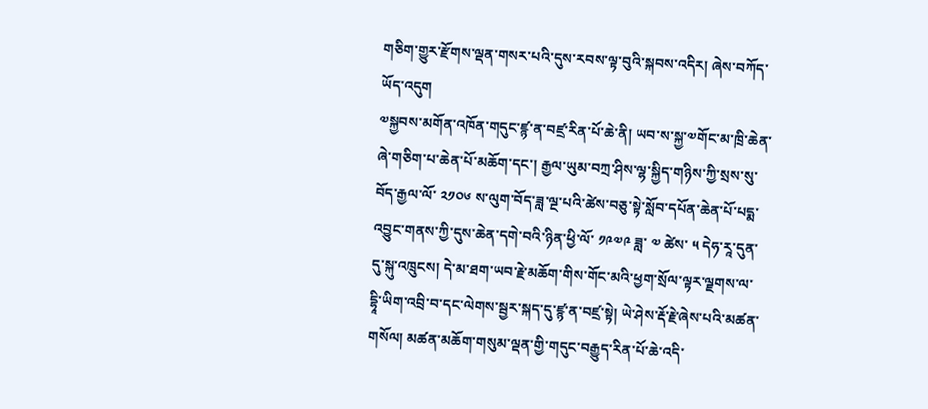གཅིག་གྱུར་རྫོགས་ལྡན་གསར་པའི་དུས་རབས་ལྟ་བུའི་སྐབས་འདིར། ཞེས་བཀོད་ཡོད་འདུག
༧སྐྱབས་མགོན་འཁོན་གདུང་ཛྙ་ན་བཛྲ་རིན་པོ་ཆེ་ནི། ཡབ་ས་སྐྱ་༧གོང་མ་ཁྲི་ཆེན་ཞེ་གཅིག་པ་ཆེན་པོ་མཆོག་དང་། རྒྱལ་ཡུམ་བཀྲ་ཤིས་ལྷ་སྐྱིད་གཉིས་ཀྱི་སྲས་སུ་བོད་རྒྱལ་ལོ་ ༢༡༠༦ ས་ལུག་བོད་ཟླ་ལྔ་པའི་ཚེས་བཅུ་སྟེ་སློབ་དཔོན་ཆེན་པོ་པདྨ་འབྱུང་གནས་ཀྱི་དུས་ཆེན་དགེ་བའི་ཉིན་ཕྱི་ལོ་ ༡༩༧༩ ཟླ་ ༧ ཚེས་ ༥ དེཧ་རཱ་དུན་དུ་སྐུ་འཁྲུངས། དེ་མ་ཐག་ཡབ་རྗེ་མཆོག་གིས་གོང་མའི་ཕྱག་སྲོལ་ལྟར་ལྗགས་ལ་དྷཱི་ཡིག་འབྲི་བ་དང་ལེགས་སྦྱར་སྐད་དུ་ཛྙ་ན་བཛྲ་སྟེ། ཡེ་ཤེས་རྡོ་རྗེ་ཞེས་པའི་མཚན་གསོལ། མཚན་མཆོག་གསུམ་ལྡན་གྱི་གདུང་བརྒྱུད་རིན་པོ་ཆེ་འདི་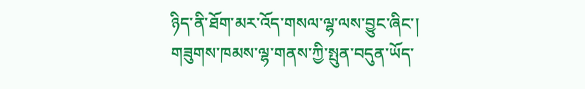ཉིད་ནི་ཐོག་མར་འོད་གསལ་ལྷ་ལས་བྱུང་ཞིང་། གཟུགས་ཁམས་ལྷ་གནས་ཀྱི་སྤུན་བདུན་ཡོད་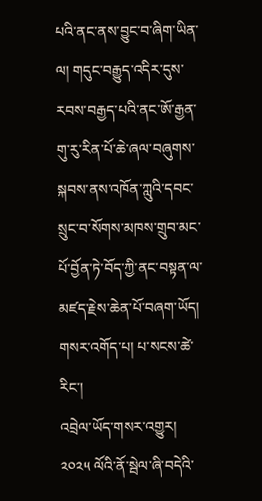པའི་ནང་ནས་བྱུང་བ་ཞིག་ཡིན་ལ། གདུང་བརྒྱུད་འདིར་དུས་རབས་བརྒྱད་པའི་ནང་ཨོ་རྒྱན་གུ་རུ་རིན་པོ་ཆེ་ཞལ་བཞུགས་སྐབས་ནས་འཁོན་ཀླུའི་དབང་སྲུང་བ་སོགས་མཁས་གྲུབ་མང་པོ་བྱོན་ཏེ་བོད་ཀྱི་ནང་བསྟན་ལ་མཛད་རྗེས་ཆེན་པོ་བཞག་ཡོད།
གསར་འགོད་པ། པ་སངས་ཚེ་རིང་།
འབྲེལ་ཡོད་གསར་འགྱུར།
༢༠༢༥ ལོའི་ནོ་སྦེལ་ཞི་བདེའི་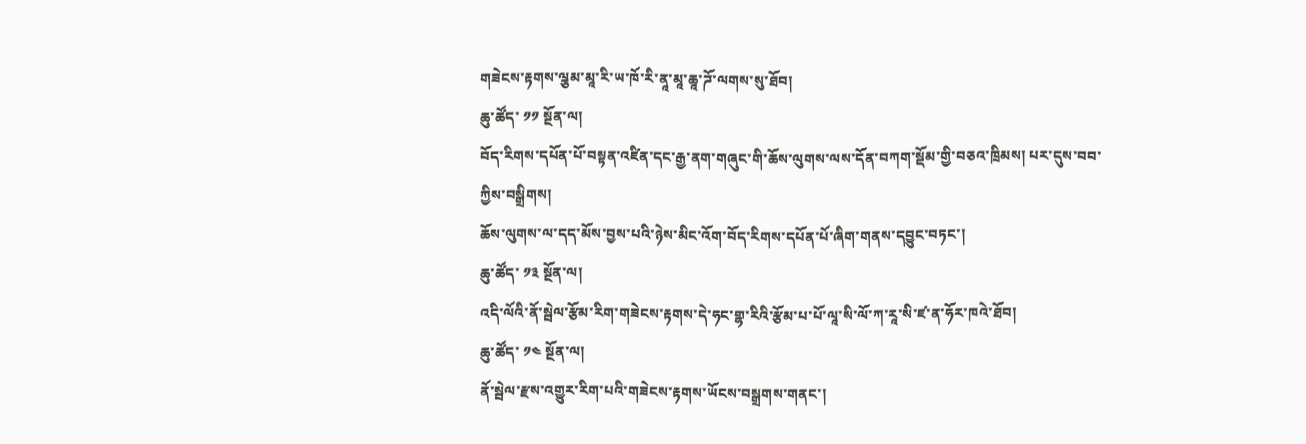གཟེངས་རྟགས་ལྕམ་མཱ་རི་ཡ་ཁོ་རི་ནཱ་མཱ་ཆཱ་ཌོ་ལགས་སུ་ཐོབ།
ཆུ་ཚོད་ ༡༡ སྔོན་ལ།
བོད་རིགས་དཔོན་པོ་བསྟན་འཛིན་དང་རྒྱ་ནག་གཞུང་གི་ཆོས་ལུགས་ལས་དོན་བཀག་སྡོམ་གྱི་བཅའ་ཁྲིམས། པར་དུས་བབ་ཀྱིས་བསྒྲིགས།
ཆོས་ལུགས་ལ་དད་མོས་བྱས་པའི་ཉེས་མིང་འོག་བོད་རིགས་དཔོན་པོ་ཞིག་གནས་དབྱུང་བཏང་།
ཆུ་ཚོད་ ༡༣ སྔོན་ལ།
འདི་ལོའི་ནོ་སྦེལ་རྩོམ་རིག་གཟེངས་རྟགས་དེ་ཧང་གྷ་རིའི་རྩོམ་པ་པོ་ལཱ་སི་ལོ་ཀ་རཱ་སི་ཛ་ན་ཧོར་ཁའེ་ཐོབ།
ཆུ་ཚོད་ ༡༤ སྔོན་ལ།
ནོ་སྦེལ་རྫས་འགྱུར་རིག་པའི་གཟེངས་རྟགས་ཡོངས་བསྒྲགས་གནང་།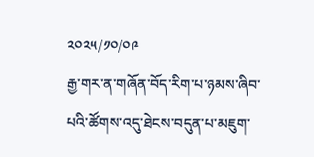༢༠༢༥/༡༠/༠༩
རྒྱ་གར་ན་གཞོན་བོད་རིག་པ་ཉམས་ཞིབ་པའི་ཚོགས་འདུ་ཐེངས་བདུན་པ་མཇུག་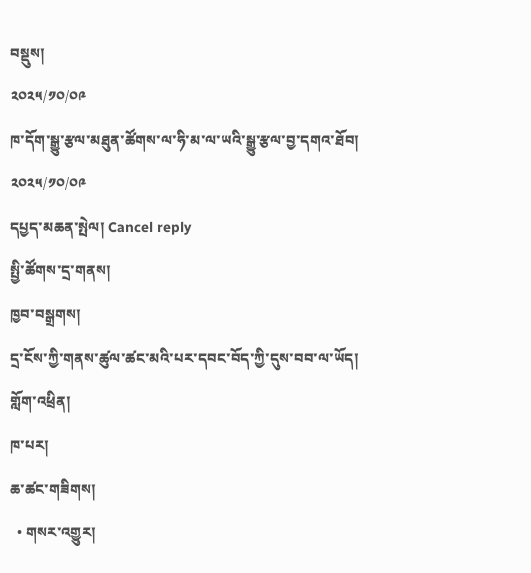བསྡུས།
༢༠༢༥/༡༠/༠༩
ཁ་དོག་སྒྱུ་རྩལ་མཐུན་ཚོགས་ལ་ཧི་མ་ལ་ཡའི་སྒྱུ་རྩལ་བྱ་དགའ་ཐོབ།
༢༠༢༥/༡༠/༠༩
དཔྱད་མཆན་སྤེལ། Cancel reply
སྤྱི་ཚོགས་དྲ་གནས།
ཁྱབ་བསྒྲགས།
དྲ་ངོས་ཀྱི་གནས་ཚུལ་ཚང་མའི་པར་དབང་བོད་ཀྱི་དུས་བབ་ལ་ཡོད།
གློག་འཕྲིན།
ཁ་པར།
ཆ་ཚང་གཟིགས།
  • གསར་འགྱུར།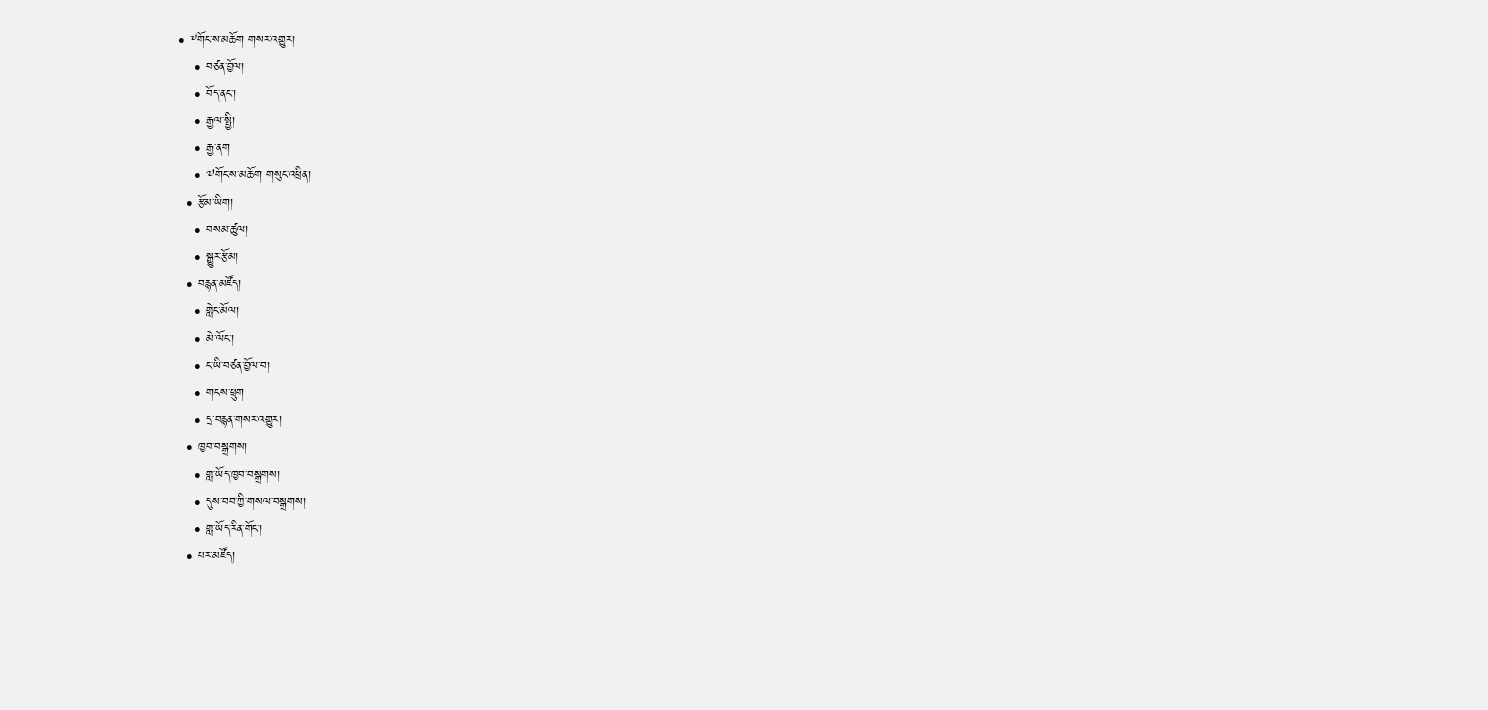• ༸གོང་ས་མཆོག གསར་འགྱུར།
    • བཙན་བྱོལ།
    • བོད་ནང་།
    • རྒྱལ་སྤྱི།
    • རྒྱ་ནག
    • ༧གོང་ས་མཆོག གསུང་འཕྲིན།
  • རྩོམ་ཡིག།
    • བསམ་ཚུལ།
    • སྒྱུར་རྩོམ།
  • བརྙན་མཛོད།
    • གླེང་མོལ།
    • མེ་ལོང་།
    • ང་ཡི་བཙན་བྱོལ་བ།
    • གངས་ཕྲུག
    • དྲ་བརྙན་གསར་འགྱུར།
  • ཁྱབ་བསྒྲགས།
    • གླ་ཡོད་ཁྱབ་བསྒྲགས།
    • དུས་བབ་ཀྱི་གསལ་བསྒྲགས།
    • གླ་ཡོད་རིན་གོང་།
  • པར་མཛོད།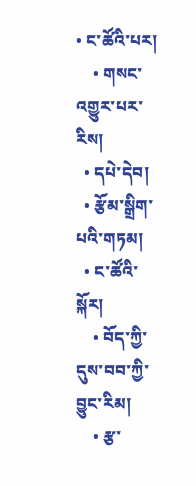• ང་ཚོའི་པར།
    • གསང་འགྱུར་པར་རིས།
  • དཔེ་དེབ།
  • རྩོམ་སྒྲིག་པའི་གཏམ།
  • ང་ཚོའི་སྐོར།
    • བོད་ཀྱི་དུས་བབ་ཀྱི་བྱུང་རིམ།
    • རྩ་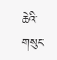ཆེའི་གསུང་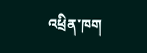འཕྲིན་ཁག